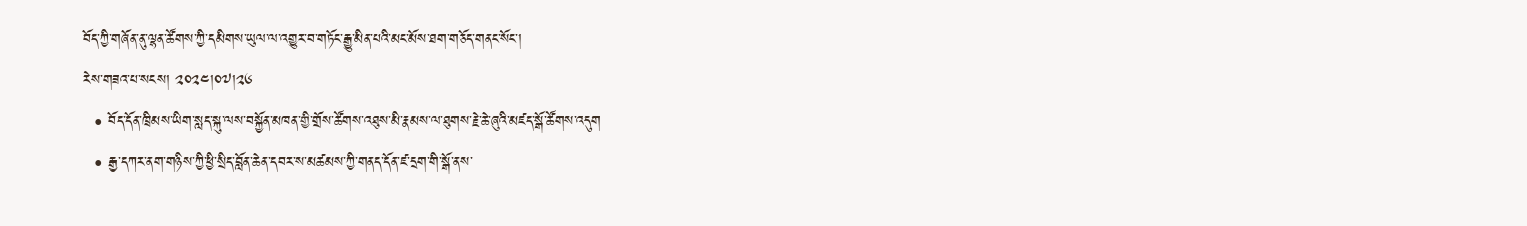བོད་ཀྱི་གཞོན་ནུ་ལྷན་ཚོགས་ཀྱི་དམིགས་ཡུལ་ལ་འགྱུར་བ་གཏོང་རྒྱུ་མིན་པའི་མང་མོས་ཐག་གཅོད་གནང་སོང་།
རེས་གཟའ་པ་སངས། ༢༠༢༤།༠༧།༢༦
  • བོད་དོན་ཁྲིམས་ཡིག་སླད་སྐུ་ལས་བསྐྱོན་མཁན་གྱི་གྲོས་ཚོགས་འཐུས་མི་རྣམས་ལ་ཐུགས་རྗེ་ཆེ་ཞུའི་མཛད་སྒོ་ཚོགས་འདུག
  • རྒྱ་དཀར་ནག་གཉིས་ཀྱི་ཕྱི་སྲིད་བློན་ཆེན་དབར་ས་མཚམས་ཀྱི་གནད་དོན་ཛ་དྲག་གི་སྒོ་ནས་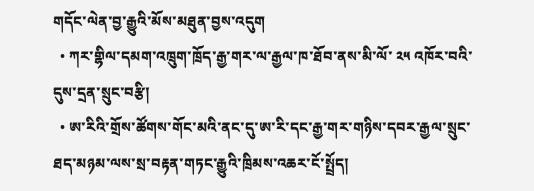གདོང་ལེན་བྱ་རྒྱུའི་མོས་མཐུན་བྱས་འདུག
  • ཀར་གྷིལ་དམག་འཁྲུག་ཁྲོད་རྒྱ་གར་ལ་རྒྱལ་ཁ་ཐོབ་ནས་མི་ལོ་ ༢༥ འཁོར་བའི་དུས་དྲན་སྲུང་བརྩི།
  • ཨ་རིའི་གྲོས་ཚོགས་གོང་མའི་ནང་དུ་ཨ་རི་དང་རྒྱ་གར་གཉིས་དབར་རྒྱལ་སྲུང་ཐད་མཉམ་ལས་སྲ་བརྟན་གཏང་རྒྱུའི་ཁྲིམས་འཆར་ངོ་སྤྲོད།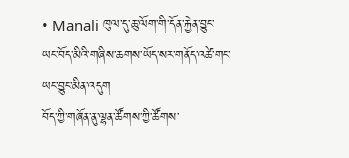• Manali ཁུལ་དུ་ཆུ་ལོག་གི་དོན་རྐྱེན་བྱུང་ཡང་བོད་མིའི་གཞིས་ཆགས་ཡོད་སར་གནོད་འཚེ་གང་ཡང་བྱུང་མིན་འདུག
བོད་ཀྱི་གཞོན་ནུ་ལྷན་ཚོགས་ཀྱི་ཚོགས་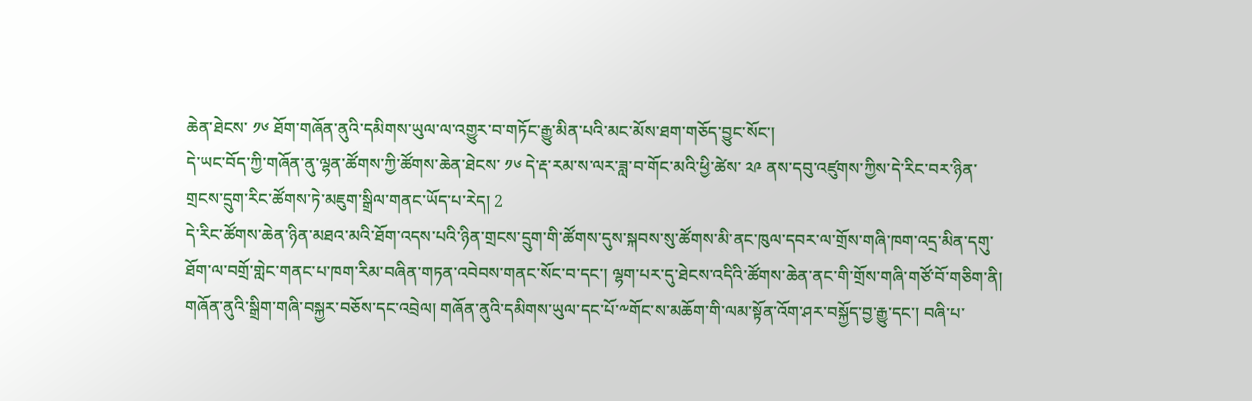ཆེན་ཐེངས་ ༡༦ ཐོག་གཞོན་ནུའི་དམིགས་ཡུལ་ལ་འགྱུར་བ་གཏོང་རྒྱུ་མིན་པའི་མང་མོས་ཐག་གཅོད་བྱུང་སོང་།
དེ་ཡང་བོད་ཀྱི་གཞོན་ནུ་ལྷན་ཚོགས་ཀྱི་ཚོགས་ཆེན་ཐེངས་ ༡༦ དེ་རྡ་རམ་ས་ལར་ཟླ་བ་གོང་མའི་ཕྱི་ཚེས་ ༢༩ ནས་དབུ་འཛུགས་ཀྱིས་དེ་རིང་བར་ཉིན་གྲངས་དྲུག་རིང་ཚོགས་ཏེ་མཇུག་སྒྲིལ་གནང་ཡོད་པ་རེད། 2
དེ་རིང་ཚོགས་ཆེན་ཉིན་མཐའ་མའི་ཐོག་འདས་པའི་ཉིན་གྲངས་དྲུག་གི་ཚོགས་དུས་སྐབས་སུ་ཚོགས་མི་ནང་ཁུལ་དབར་ལ་གྲོས་གཞི་ཁག་འདྲ་མིན་དགུ་ཐོག་ལ་བགྲོ་གླེང་གནང་པ་ཁག་རིམ་བཞིན་གཏན་འབེབས་གནང་སོང་བ་དང་། ལྷག་པར་དུ་ཐེངས་འདིའི་ཚོགས་ཆེན་ནང་གི་གྲོས་གཞི་གཙོ་བོ་གཅིག་ནི། གཞོན་ནུའི་སྒྲིག་གཞི་བསྐྱར་བཅོས་དང་འབྲེལ། གཞོན་ནུའི་དམིགས་ཡུལ་དང་པོ་༸གོང་ས་མཆོག་གི་ལམ་སྟོན་འོག་ཤར་བསྐྱོད་བྱ་རྒྱུ་དང་། བཞི་པ་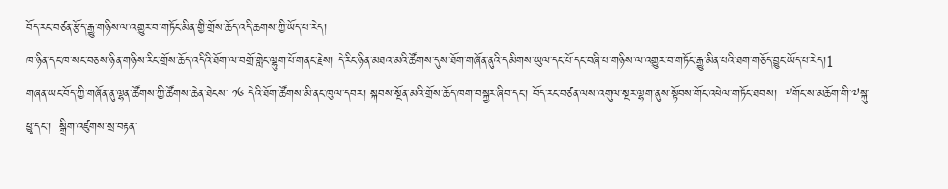བོད་རང་བཙན་རྩོད་རྒྱུ་གཉིས་ལ་འགྱུར་བ་གཏོང་མིན་གྱི་གྲོས་ཆོད་འདི་ཆགས་ཀྱི་ཡོད་པ་རེད།
ཁ་ཉིན་དང་ཁ་སང་བཅས་ཉིན་གཉིས་རིང་གྲོས་ཆོད་འདིའི་ཐོག་ལ་བགྲོ་གླེང་ལྷུག་པོ་གནང་རྗེས། དེ་རིང་ཉིན་མཐའ་མའི་ཚོགས་དུས་ཐོག་གཞོན་ནུའི་དམིགས་ཡུལ་དང་པོ་དང་བཞི་པ་གཉིས་ལ་འགྱུར་བ་གཏོང་རྒྱུ་མིན་པའི་ཐག་གཅོད་བྱུང་ཡོད་པ་རེད།1
གཞན་ཡང་བོད་ཀྱི་གཞོན་ནུ་ལྷན་ཚོགས་ཀྱི་ཚོགས་ཆེན་ཐེངས་ ༡༦ དེའི་ཐོག་ཚོགས་མི་ནང་ཁུལ་དབར། སྐབས་སྔོན་མའི་གྲོས་ཆོད་ཁག་བསྐྱར་ཞིབ་དང་། བོད་རང་བཙན་ལས་འགུལ་སྔར་ལྷག་ནུས་སྟོབས་གོང་འཕེལ་གཏོང་ཐབས།  ༸གོང་ས་མཆོག་གི་༧སྐུ་ཕྱྭ་དང་།  སྒྲིག་འཛུགས་སྲ་བརྟན་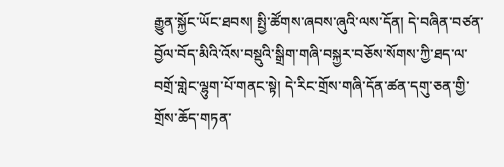རྒྱུན་སྐྱོང་ཡོང་ཐབས། སྤྱི་ཚོགས་ཞབས་ཞུའི་ལས་དོན། དེ་བཞིན་བཙན་བྱོལ་བོད་མིའི་འོས་བསྡུའི་སྒྲིག་གཞི་བསྐྱར་བཅོས་སོགས་ཀྱི་ཐད་ལ་བགྲོ་གླེང་ལྷུག་པོ་གནང་སྟེ། དེ་རིང་གྲོས་གཞི་དོན་ཚན་དགུ་ཅན་གྱི་གྲོས་ཆོད་གཏན་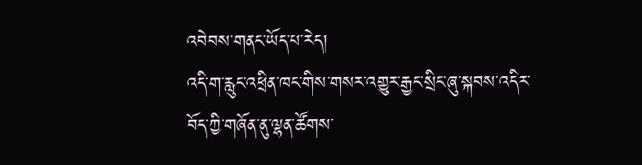འབེབས་གནང་ཡོད་པ་རེད།
འདི་ག་རླུང་འཕྲིན་ཁང་གིས་གསར་འགྱུར་རྒྱང་སྲིང་ཞུ་སྐབས་འདིར་བོད་ཀྱི་གཞོན་ནུ་ལྷན་ཚོགས་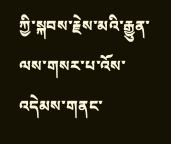ཀྱི་སྐབས་རྗེས་མའི་རྒྱུན་ལས་གསར་པ་འོས་འདེམས་གནང་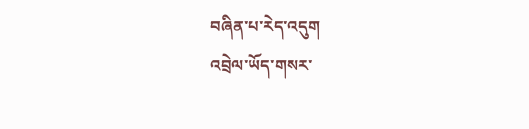བཞིན་པ་རེད་འདུག
འབྲེལ་ཡོད་གསར་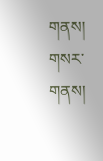གནས།
གསར་གནས།